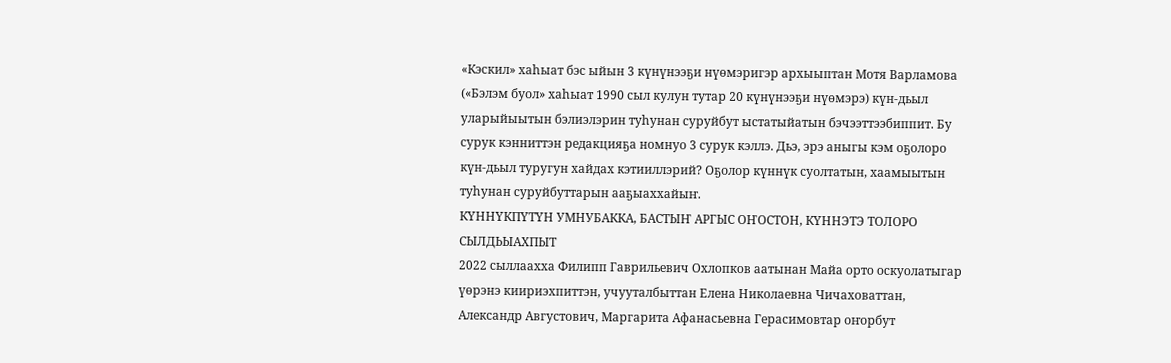«Кэскил» хаһыат бэс ыйын 3 күнүнээҕи нүөмэригэр архыыптан Мотя Варламова («Бэлэм буол» хаһыат 1990 сыл кулун тутар 20 күнүнээҕи нүөмэрэ) күн-дьыл уларыйыытын бэлиэлэрин туһунан суруйбут ыстатыйатын бэчээттээбиппит. Бу сурук кэнниттэн редакцияҕа номнуо 3 сурук кэллэ. Дьэ, эрэ аныгы кэм оҕолоро күн-дьыл туругун хайдах кэтииллэрий? Оҕолор күннүк суолтатын, хаамыытын туһунан суруйбуттарын ааҕыаххайыҥ.
КҮННҮКПҮТҮН УМНУБАККА, БАСТЫҤ АРГЫС ОҤОСТОН, КҮННЭТЭ ТОЛОРО СЫЛДЬЫАХПЫТ
2022 сыллаахха Филипп Гаврильевич Охлопков аатынан Майа орто оскуолатыгар үөрэнэ киириэхпиттэн, учууталбыттан Елена Николаевна Чичаховаттан, Александр Августович, Маргарита Афанасьевна Герасимовтар оҥорбут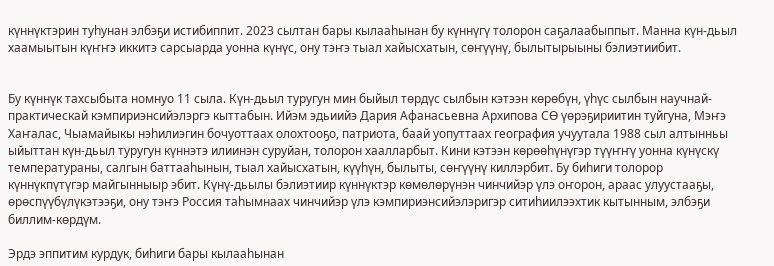күннүктэрин туһунан элбэҕи истибиппит. 2023 сылтан бары кылааһынан бу күннүгү толорон саҕалаабыппыт. Манна күн-дьыл хаамыытын күҥҥэ иккитэ сарсыарда уонна күнүс, ону тэҥэ тыал хайысхатын, сөҥүүнү, былытырыыны бэлиэтиибит.


Бу күннүк тахсыбыта номнуо 11 сыла. Күн-дьыл туругун мин быйыл төрдүс сылбын кэтээн көрөбүн, үһүс сылбын научнай-практическай кэмпириэнсийэлэргэ кыттабын. Ийэм эдьиийэ Дария Афанасьевна Архипова СӨ үөрэҕириитин туйгуна, Мэҥэ Хаҥалас, Чыамайыкы нэһилиэгин бочуоттаах олохтооҕо, патриота, баай уопуттаах география учуутала 1988 сыл алтынньы ыйыттан күн-дьыл туругун күннэтэ илиинэн суруйан, толорон хаалларбыт. Кини кэтээн көрөөһүнүгэр түүҥҥү уонна күнүскү температураны, салгын баттааһынын, тыал хайысхатын, күүһүн, былыты, сөҥүүнү киллэрбит. Бу биһиги толорор күннүкпүтүгэр майгынныыр эбит. Күнү-дьылы бэлиэтиир күннүктэр көмөлөрүнэн чинчийэр үлэ оҥорон, араас улуустааҕы, өрөспүүбүлүкэтээҕи, ону тэҥэ Россия таһымнаах чинчийэр үлэ кэмпириэнсийэлэригэр ситиһиилээхтик кытынным, элбэҕи биллим-көрдүм.

Эрдэ эппитим курдук, биһиги бары кылааһынан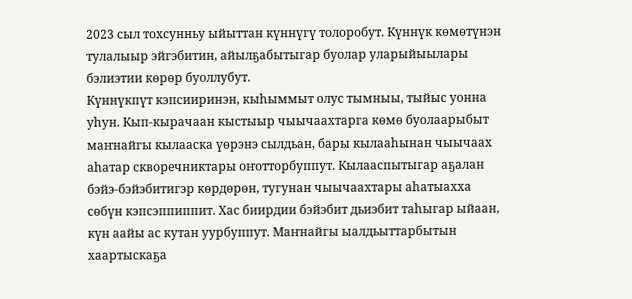2023 сыл тохсунньу ыйыттан күннүгү толоробут. Күннүк көмөтүнэн тулалыыр эйгэбитин, айылҕабытыгар буолар уларыйыылары бэлиэтии көрөр буоллубут.
Күннүкпүт кэпсииринэн, кыһыммыт олус тымныы, тыйыс уонна уһун. Кып-кырачаан кыстыыр чыычаахтарга көмө буолаарыбыт маҥнайгы кылааска үөрэнэ сылдьан, бары кылааһынан чыычаах аһатар скворечниктары оҥотторбуппут. Кылааспытыгар аҕалан бэйэ-бэйэбитигэр көрдөрөн, тугунан чыычаахтары аһатыахха сөбүн кэпсэппиппит. Хас биирдии бэйэбит дьиэбит таһыгар ыйаан, күн аайы ас кутан уурбуппут. Маҥнайгы ыалдьыттарбытын хаартыскаҕа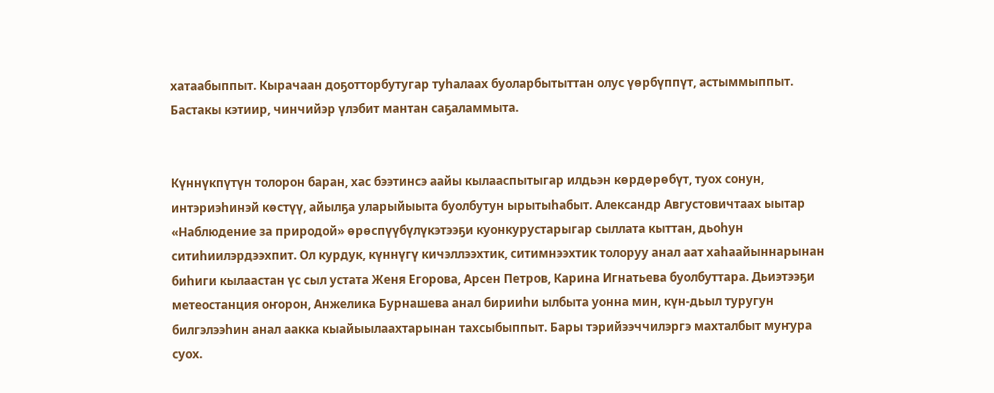хатаабыппыт. Кырачаан доҕотторбутугар туһалаах буоларбытыттан олус үөрбүппүт, астыммыппыт. Бастакы кэтиир, чинчийэр үлэбит мантан саҕаламмыта.


Күннүкпүтүн толорон баран, хас бээтинсэ аайы кылааспытыгар илдьэн көрдөрөбүт, туох сонун, интэриэһинэй көстүү, айылҕа уларыйыыта буолбутун ырытыһабыт. Александр Августовичтаах ыытар «Наблюдение за природой» өрөспүүбүлүкэтээҕи куонкурустарыгар сыллата кыттан, дьоһун ситиһиилэрдээхпит. Ол курдук, күннүгү кичэллээхтик, ситимнээхтик толоруу анал аат хаһаайыннарынан биһиги кылаастан үс сыл устата Женя Егорова, Арсен Петров, Карина Игнатьева буолбуттара. Дьиэтээҕи метеостанция оҥорон, Анжелика Бурнашева анал бирииһи ылбыта уонна мин, күн-дьыл туругун билгэлээһин анал аакка кыайыылаахтарынан тахсыбыппыт. Бары тэрийээччилэргэ махталбыт муҥура суох.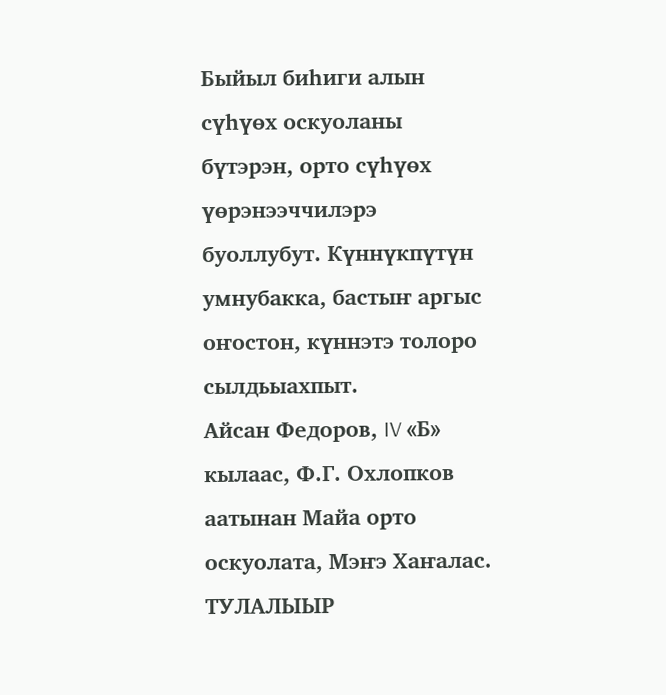Быйыл биһиги алын сүһүөх оскуоланы бүтэрэн, орто сүһүөх үөрэнээччилэрэ буоллубут. Күннүкпүтүн умнубакка, бастыҥ аргыс оҥостон, күннэтэ толоро сылдьыахпыт.
Айсан Федоров, IV «Б» кылаас, Ф.Г. Охлопков аатынан Майа орто оскуолата, Мэҥэ Хаҥалас.
ТУЛАЛЫЫР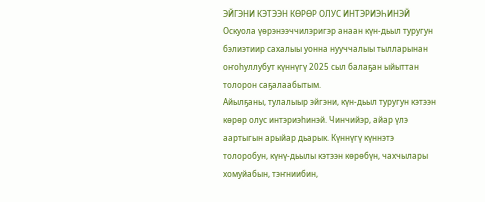ЭЙГЭНИ КЭТЭЭН КӨРӨР ОЛУС ИНТЭРИЭҺИНЭЙ
Оскуола үөрэнээччилэригэр анаан күн-дьыл туругун бэлиэтиир сахалыы уонна нууччалыы тылларынан оҥоһуллубут күннүгү 2025 сыл балаҕан ыйыттан толорон саҕалаабытым.
Айылҕаны, тулалыыр эйгэни, күн-дьыл туругун кэтээн көрөр олус интэриэһинэй. Чинчийэр, айар үлэ аартыгын арыйар дьарык. Күннүгү күннэтэ толоробун, күнү-дьылы кэтээн көрөбүн, чахчылары хомуйабын, тэҥниибин,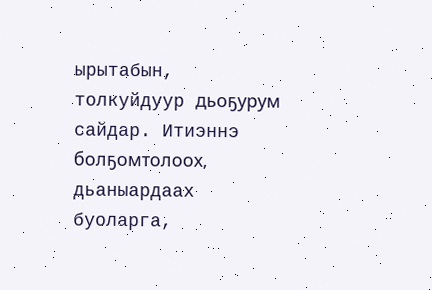ырытабын, толкуйдуур дьоҕурум сайдар. Итиэннэ болҕомтолоох, дьаныардаах буоларга,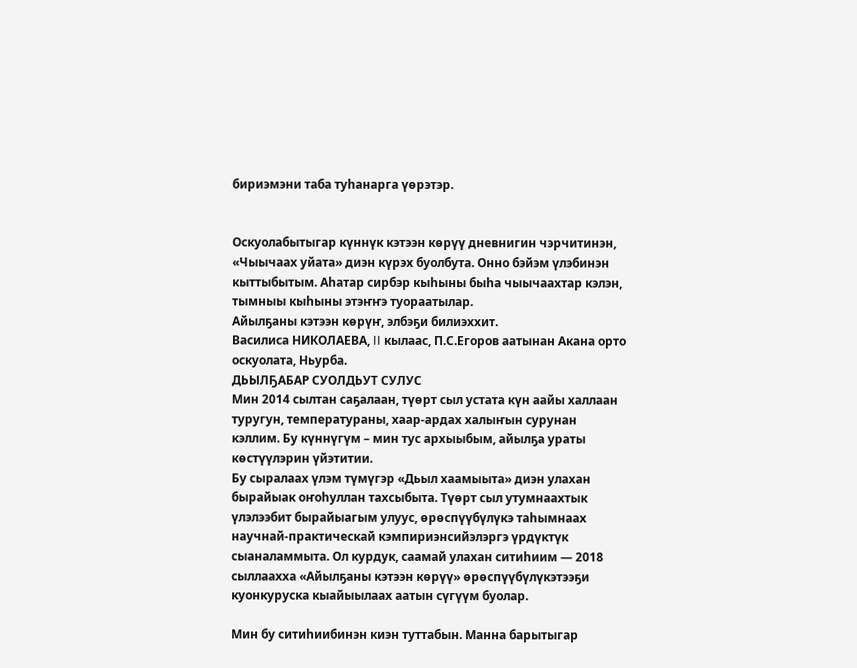бириэмэни таба туһанарга үөрэтэр.


Оскуолабытыгар күннүк кэтээн көрүү дневнигин чэрчитинэн, «Чыычаах уйата» диэн күрэх буолбута. Онно бэйэм үлэбинэн кыттыбытым. Аһатар сирбэр кыһыны быһа чыычаахтар кэлэн, тымныы кыһыны этэҥҥэ туораатылар.
Айылҕаны кэтээн көрүҥ, элбэҕи билиэххит.
Василиса НИКОЛАЕВА, II кылаас, П.С.Егоров аатынан Акана орто оскуолата, Ньурба.
ДЬЫЛҔАБАР СУОЛДЬУТ СУЛУС
Мин 2014 сылтан саҕалаан, түөрт сыл устата күн аайы халлаан туругун, температураны, хаар-ардах халыҥын сурунан кэллим. Бу күннүгүм – мин тус архыыбым, айылҕа ураты көстүүлэрин үйэтитии.
Бу сыралаах үлэм түмүгэр «Дьыл хаамыыта» диэн улахан бырайыак оҥоһуллан тахсыбыта. Түөрт сыл утумнаахтык үлэлээбит бырайыагым улуус, өрөспүүбүлүкэ таһымнаах научнай-практическай кэмпириэнсийэлэргэ үрдүктүк сыаналаммыта. Ол курдук, саамай улахан ситиһиим — 2018 сыллаахха «Айылҕаны кэтээн көрүү» өрөспүүбүлүкэтээҕи куонкуруска кыайыылаах аатын сүгүүм буолар.

Мин бу ситиһиибинэн киэн туттабын. Манна барытыгар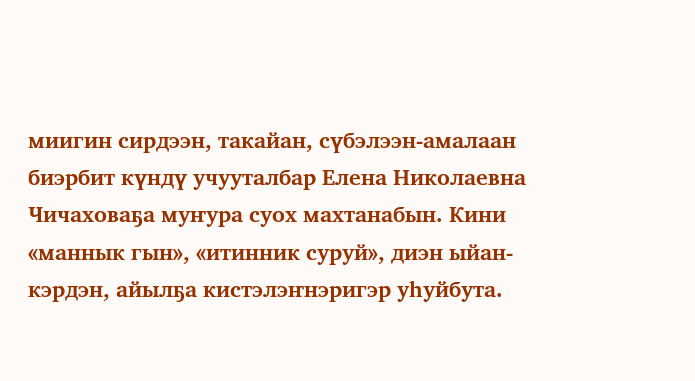миигин сирдээн, такайан, сүбэлээн-амалаан биэрбит күндү учууталбар Елена Николаевна Чичаховаҕа муҥура суох махтанабын. Кини «маннык гын», «итинник суруй», диэн ыйан-кэрдэн, айылҕа кистэлэҥнэригэр уһуйбута.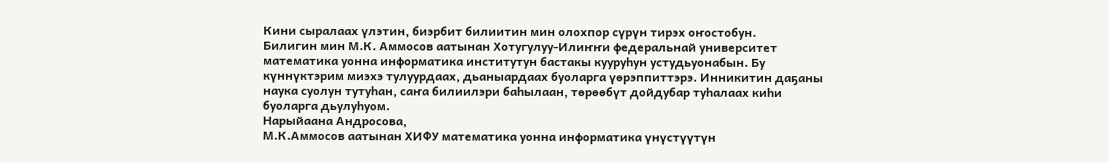Кини сыралаах үлэтин, биэрбит билиитин мин олохпор сүрүн тирэх оҥостобун.
Билигин мин М.К. Аммосов аатынан Хотугулуу-Илиҥҥи федеральнай университет математика уонна информатика институтун бастакы кууруһун устудьуонабын. Бу күннүктэрим миэхэ тулуурдаах, дьаныардаах буоларга үөрэппиттэрэ. Инникитин даҕаны наука суолун тутуһан, саҥа билиилэри баһылаан, төрөөбүт дойдубар туһалаах киһи буоларга дьулуһуом.
Нарыйаана Андросова,
М.К.Аммосов аатынан ХИФУ математика уонна информатика үнүстүүтүн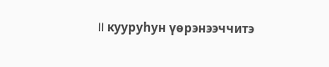II кууруһун үөрэнээччитэ